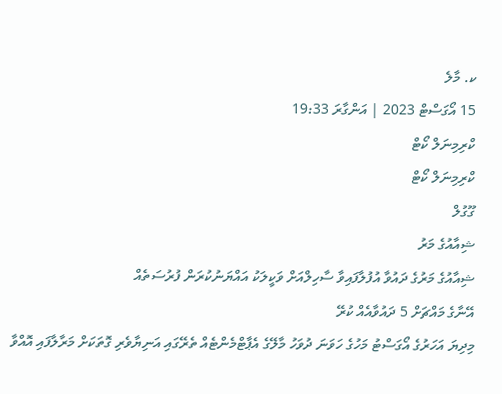ކ. މާލެ
15 އޯގަސްޓް 2023 | އަންގާރަ 19:33
ކްރިމިނަލް ކޯޓް
ކްރިމިނަލް ކޯޓް
ގޫގުލް
ޝިއާއުގެ މަރު
ޝިއާއުގެ މަރުގެ ދައުވާ އުފުލާފައިވާ ސާހިލްއަށް ވަކީލަކު އައްޔަނުކުރަން ފުރުސަތެއް
އޭނާގެ މައްޗަށް 5 ދައުވާއެއް ކުރޭ
މިދިޔަ އަހަރުގެ އޯގަސްޓު މަހުގެ ހަވަނަ ދުވަހު މާލޭގެ އެޕާޓްމެންޓެއް ތެރޭގައި އަނިޔާވެރި ގޮތަކަށް މަރާލާފައި އޮއްވާ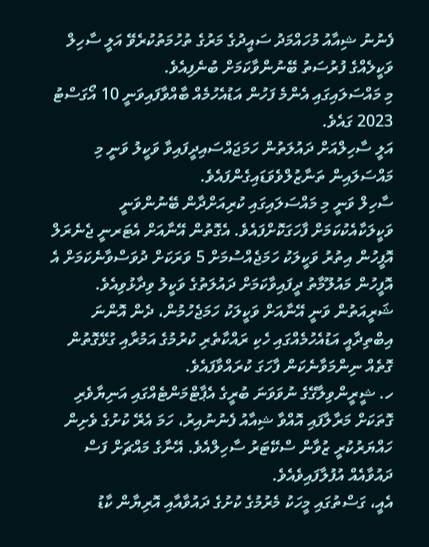ފެނުނު ޝިއާއު މުހައްމަދު ސައީދުގެ މަރުގެ ތުހުމަތުކުރެވޭ އަލީ ސާހިލް ވަކީލެއްގެ ފުރުސަތު ބޭނުންވާކަމަށް ބުނެފިއެވެ.
މި މައްސަލައިގައި އެންމެ ފަހުން އަޑުއެހުމެއް ބާއްވާފައިވަނީ 10 އޯގަސްޓު 2023 ގައެވެ.
އަލީ ސާހިލްއަށް ދައުލަތުން ހަމަޖައްސައިދީފައިވާ ވަކީލު ވަނީ މި މައްސަލައިން ތަނާޒުލްވެވަޑައިގެންފައެވެ.
ސާހިލް ވަނީ މި މައްސަލައިގައި ކުރިއަށްދާން ބޭނުންވަނީ ވަކީލަކާއެކުކަމަށް ފާހަގަކޮށްފައެވެ. އެގޮތުން އޭނާއަށް އެޓަރނީ ޖެނެރަލް އޮފީހުން އިތުރު ވަކީލަކު ހަމަޖެއްސުމަށް 5 ވަރަކަށް ދުވަސްވާނެކަމަށް އެ އޮފީހުން މައުލޫމާތު ދީފައިވާކަމަށް ދައުލަތުގެ ވަކީލު ވިދާޅުވިއެވެ.
ޝަރީއަތުން ވަނީ އޭނާއަށް ވަކީލަކު ހަމަޖެހުމުން، ދެން އޮންނަ އިބްތިދާއީ އަޑުއެހުމެއްގައި ހެކި ރައްކާތެރި ކުރުމުގެ އަމުރާއި ގުޅޭގޮތުން ގޮތެއް ނިންމަވާނެކަން ފާހަގަ ކުރައްވާފައެވެ.
ހ. ޝީރީންވިލާގޭގެ ނުވަވަނަ ބުރީގެ އެޕާޓްމަންޓެއްގައި އަނިޔާވެރި ގޮތަކަށް މަރާލާފައި އޮއްވާ ޝިއާއު ފެނުނުއިރު، ހަމަ އެރޭ ކުށުގެ ވެށިން ހައްޔަރުކުރީ ޒުވާން ސްކޭޓަރު ސާހިލްއެވެ. އޭނާގެ މައްޗަށް ފަސް ދައުވާއެއް އުފުލާފައިވެއެވެ.
އެއީ، ގަސްތުގައި މީހަކު މެރުމުގެ ކުށުގެ ދައުވާއާއި އޮރިޔާން ކާޑު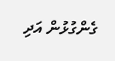ގެންގުޅުން އަދި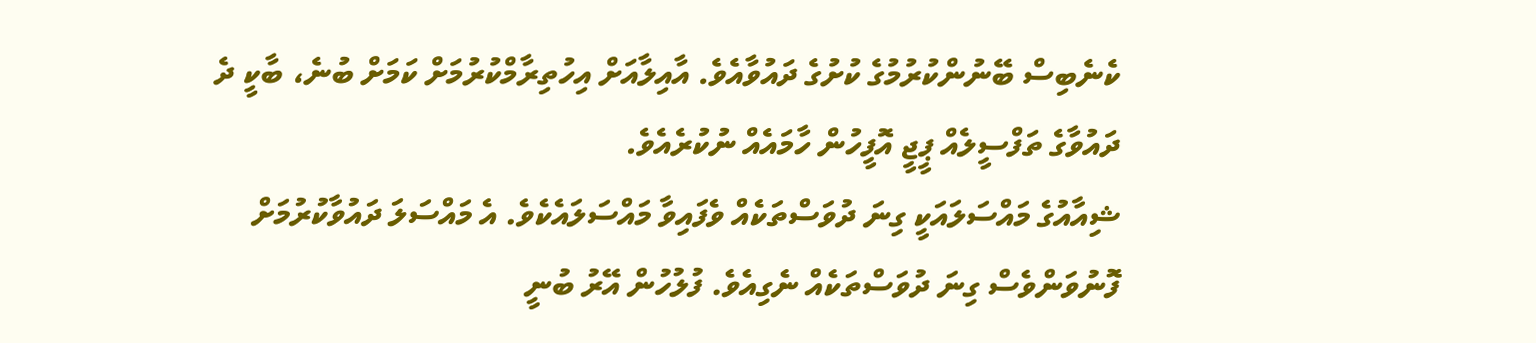ކެނެބިސް ބޭނުންކުރުމުގެ ކުށުގެ ދައުވާއެވެ. އާއިލާއަށް އިހުތިރާމްކުރުމަށް ކަމަށް ބުނެ، ބާކީ ދެ ދައުވާގެ ތަފްސީލެއް ޕީޖީ އޮފީހުން ހާމައެއް ނުކުރެއެވެ.
ޝިއާއުގެ މައްސަލައަކީ ގިނަ ދުވަސްތަކެއް ވެފައިވާ މައްސަލައެކެވެ. އެ މައްސަލަ ދައުވާކުރުމަށް ފޮނުވަންވެސް ގިނަ ދުވަސްތަކެއް ނެގިއެވެ. ފުލުހުން އޭރު ބުނީ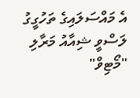އެ މައްސަލައިގެ ތަހުގީގު ލަސްވީ ޝިއާއު މަރާލި "މޯޓިވް"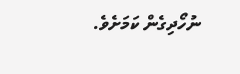ނުހޯދިގެން ކަމަށެވެ.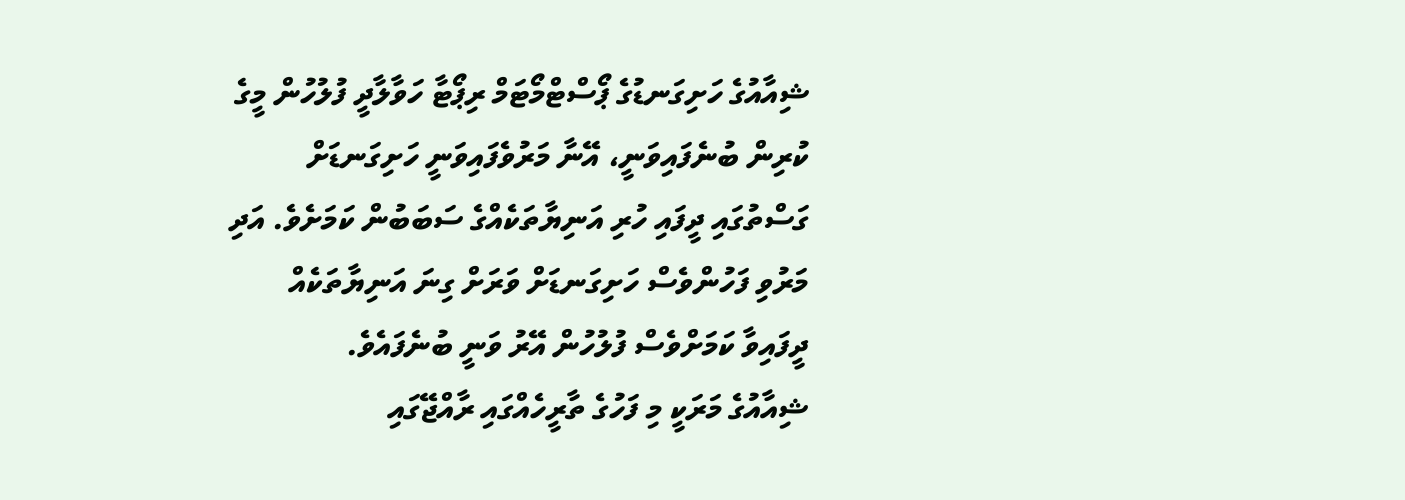ޝިއާއުގެ ހަށިގަނޑުގެ ޕޯސްޓްމޯޓަމް ރިޕޯޓާ ހަވާލާދީ ފުލުހުން މީގެ ކުރިން ބުނެފައިވަނީ، އޭނާ މަރުވެފައިވަނީ ހަށިގަނޑަށް ގަސްތުގައި ދީފައި ހުރި އަނިޔާތަކެއްގެ ސަބަބުން ކަމަށެވެ. އަދި މަރުވި ފަހުންވެސް ހަށިގަނޑަށް ވަރަށް ގިނަ އަނިޔާތަކެއް ދީފައިވާ ކަމަށްވެސް ފުލުހުން އޭރު ވަނީ ބުނެފައެވެ.
ޝިއާއުގެ މަރަކީ މި ފަހުގެ ތާރީހެއްގައި ރާއްޖޭގައި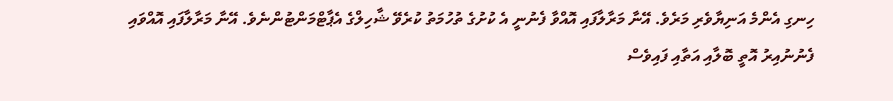ހިނގި އެންމެ އަނިޔާވެރި މަރެވެ. އޭނާ މަރާލާފައި އޮއްވާ ފެނުނީ އެ ކުށުގެ ތުހުމަތު ކުރެވޭ ޝާހިލްގެ އެޕާޓްމަންޓުންނެވެ. އޭނާ މަރާލާފައި އޮއްވައި ފެނުނުއިރު އޮތީ ބޮލާއި އަތާއި ފައިވެސް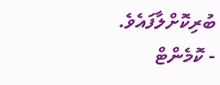ބުރިކޮށްލާފައެވެ.
- ކޮމެންޓް